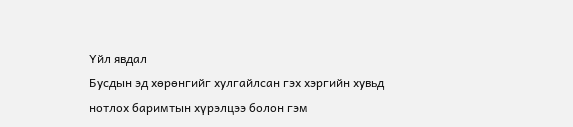Үйл явдал
Бусдын эд хөрөнгийг хулгайлсан гэх хэргийн хувьд нотлох баримтын хүрэлцээ болон гэм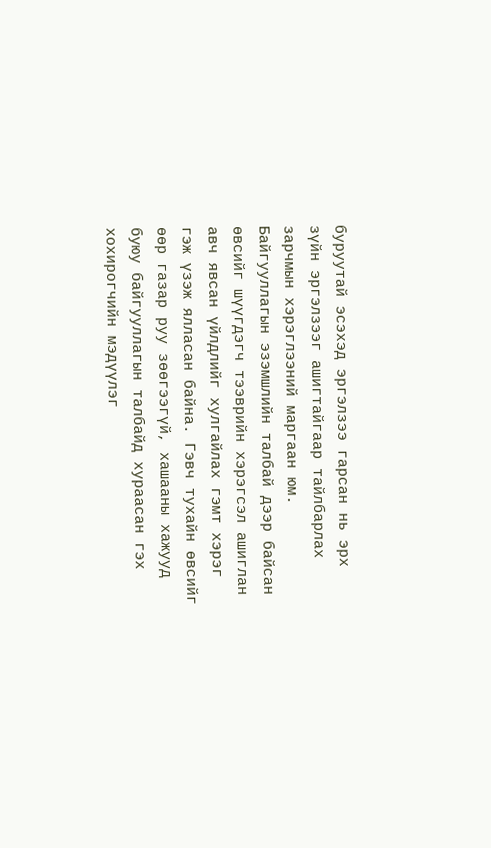буруутай эсэхэд эргэлзээ гарсан нь эрх зүйн эргэлзээг ашигтайгаар тайлбарлах зарчмын хэрэглээний маргаан юм. Байгууллагын эзэмшлийн талбай дээр байсан өвсийг шүүгдэгч тээврийн хэрэгсэл ашиглан авч явсан үйлдлийг хулгайлах гэмт хэрэг гэж үзэж ялласан байна. Гэвч тухайн өвсийг өөр газар руу зөөгээгүй, хашааны хажууд буюу байгууллагын талбайд хураасан гэх хохирогчийн мэдүүлэг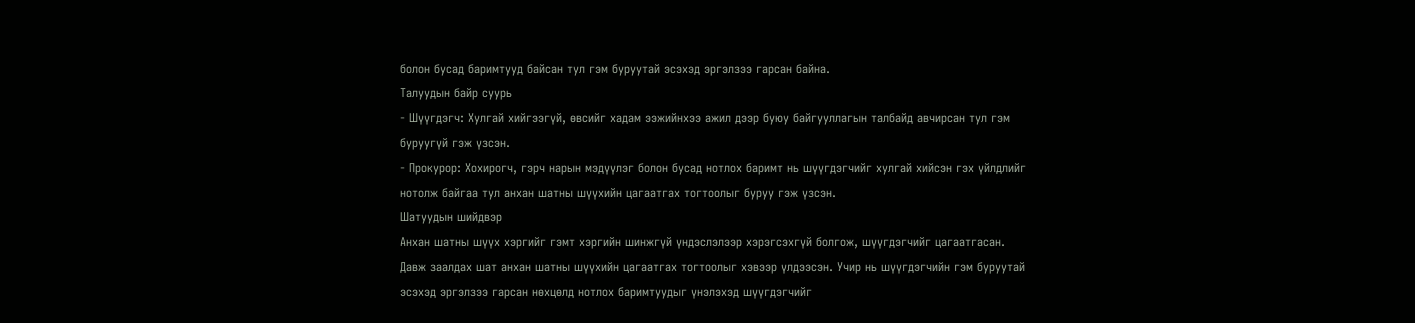болон бусад баримтууд байсан тул гэм буруутай эсэхэд эргэлзээ гарсан байна.
Талуудын байр суурь
- Шүүгдэгч: Хулгай хийгээгүй, өвсийг хадам ээжийнхээ ажил дээр буюу байгууллагын талбайд авчирсан тул гэм буруугүй гэж үзсэн.
- Прокурор: Хохирогч, гэрч нарын мэдүүлэг болон бусад нотлох баримт нь шүүгдэгчийг хулгай хийсэн гэх үйлдлийг нотолж байгаа тул анхан шатны шүүхийн цагаатгах тогтоолыг буруу гэж үзсэн.
Шатуудын шийдвэр
Анхан шатны шүүх хэргийг гэмт хэргийн шинжгүй үндэслэлээр хэрэгсэхгүй болгож, шүүгдэгчийг цагаатгасан. Давж заалдах шат анхан шатны шүүхийн цагаатгах тогтоолыг хэвээр үлдээсэн. Учир нь шүүгдэгчийн гэм буруутай эсэхэд эргэлзээ гарсан нөхцөлд нотлох баримтуудыг үнэлэхэд шүүгдэгчийг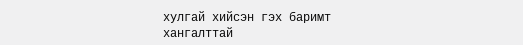хулгай хийсэн гэх баримт хангалттай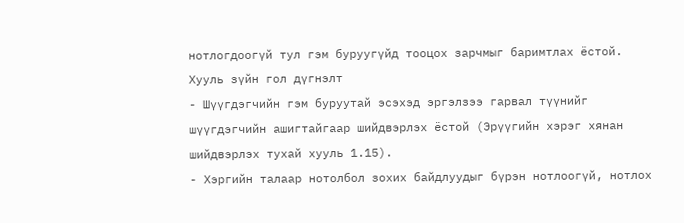нотлогдоогүй тул гэм буруугүйд тооцох зарчмыг баримтлах ёстой.
Хууль зүйн гол дүгнэлт
- Шүүгдэгчийн гэм буруутай эсэхэд эргэлзээ гарвал түүнийг шүүгдэгчийн ашигтайгаар шийдвэрлэх ёстой (Эрүүгийн хэрэг хянан шийдвэрлэх тухай хууль 1.15).
- Хэргийн талаар нотолбол зохих байдлуудыг бүрэн нотлоогүй, нотлох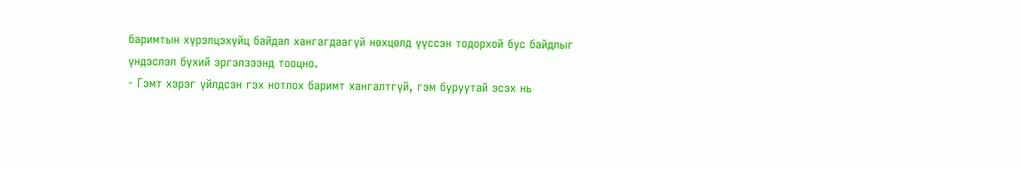баримтын хүрэлцэхүйц байдал хангагдаагүй нөхцөлд үүссэн тодорхой бус байдлыг үндэслэл бүхий эргэлзээнд тооцно.
- Гэмт хэрэг үйлдсэн гэх нотлох баримт хангалтгүй, гэм буруутай эсэх нь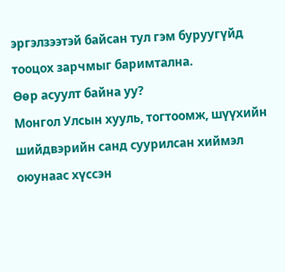эргэлзээтэй байсан тул гэм буруугүйд тооцох зарчмыг баримтална.
Өөр асуулт байна уу?
Монгол Улсын хууль, тогтоомж, шүүхийн шийдвэрийн санд суурилсан хиймэл оюунаас хүссэн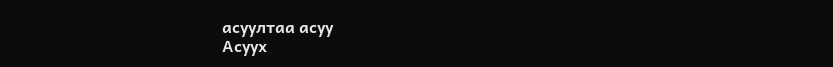асуултаа асуу
Асуух